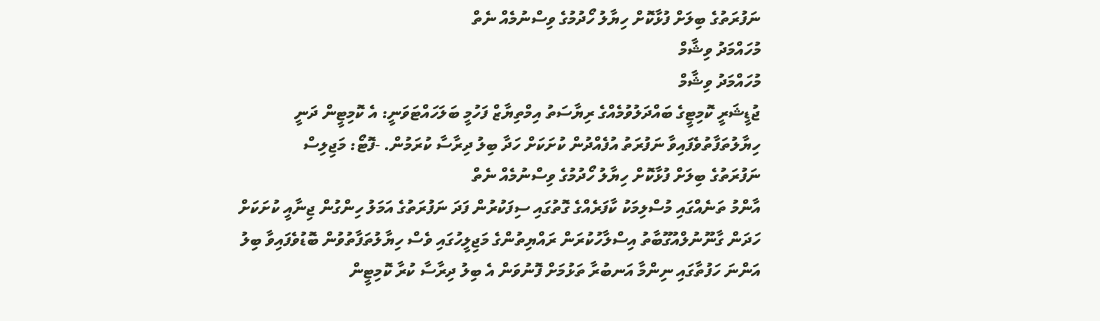ނަފުރަތުގެ ބިލަށް ފުޅާކޮށް ހިޔާލު ހޯދުމުގެ ވިސްނުމެއް ނެތް
މުހައްމަދު ވިޝާމް
މުހައްމަދު ވިޝާމް
ޖުޑީޝަރީ ކޮމިޓީގެ ބައްދަލުވުމެއްގެ ރިޔާސަތު އިމްތިޔާޒް ފަހުމީ ބަލަހައްޓަވަނީ: އެ ކޮމިޓީން ދަނީ ހިޔާލުތަފާތުވެފައިވާ ނަފުރަތު އުފެއްދުން ކުށަކަށް ހަދާ ބިލު ދިރާސާ ކުރަމުން. -ފޮޓޯ: މަޖިލިސް
ނަފުރަތުގެ ބިލަށް ފުޅާކޮށް ހިޔާލު ހޯދުމުގެ ވިސްނުމެއް ނެތް
އާންމު ތަނެއްގައި މުސްލިމަކު ކާފަރެއްގެ ގޮތުގައި ސިފަކުރުން ފަދަ ނަފުރަތުގެ އަމަލު ހިންގުން ޖިނާއީ ކުށަކަށް ހަދަން ގާނޫނުލްއުގޫބާތު އިސްލާހުކުރަން ރައްޔިތުންގެ މަޖިލީހުގައި ވެސް ހިޔާލުތަފާތުވުން ބޮޑުވެފައިވާ ބިލު އަންނަ ހަފުތާގައި ނިންމާ އަނބުރާ ތަޅުމަށް ފޮނުވަން އެ ބިލު ދިރާސާ ކުރާ ކޮމިޓީން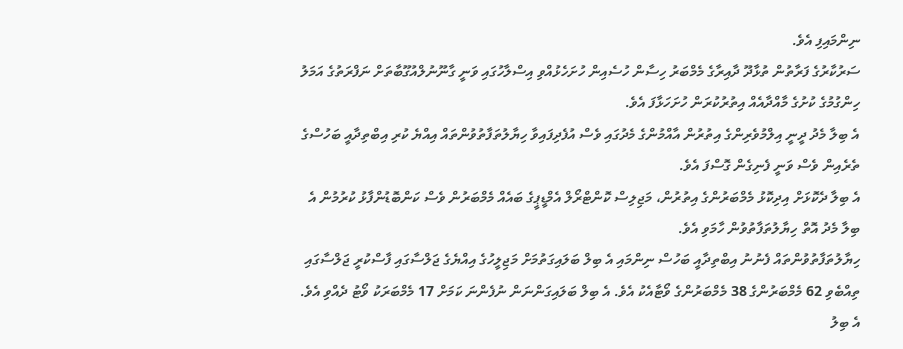ނިންމައިފި އެވެ.
ސަރުކާރުގެ ފަރާތުން ތުޅާދޫ ދާއިރާގެ މެމްބަރު ހިސާން ހުސެއިން ހުށަހެޅުއްވި އިސްލާހުގައި ވަނީ ގާނޫނުލްއުގޫބާތަށް ނަފްރަތުގެ އަމަލު ހިންގުމުގެ ކުށުގެ މާއްދާއެއް އިތުރުކުރަން ހުށަހަޅާފަ އެވެ.
އެ ބިލާ މެދު ދީނީ އިލްމުވެރިންގެ އިތުރުން އާއްމުންގެ މެދުގައި ވެސް އުފެދިފައިވާ ހިޔާލުތަފާތުވުންތައް އިއްޔެ ކުރި އިބްތިދާއީ ބަހުސްގެ ތެރެއިން ވެސް ވަނީ ފެނިގެން ގޮސްފަ އެވެ.
އެ ބިލާ ދެކޮޅަށް އިދިކޮޅު މެމްބަރުންގެ އިތުރުން، މަޖިލިސް ކޮންޓްރޯލް އެމްޑީޕީގެ ބައެއް މެމްބަރުން ވެސް ކަންބޮޑުންފާޅު ކުރުމުން އެ ބިލާ މެދު އޮތް ހިޔާލުތަފާތުވުން ހާމަވި އެވެ.
ހިޔާލުތަފާތުވުންތައް ފެނުނު އިބްތިދާއީ ބަހުސް ނިންމައި އެ ބިލް ބަލައިގަތުމަށް މަޖިލީހުގެ އިއްޔެގެ ޖަލްސާގައި ފާސްކުރީ ޖަލްސާގައި ތިއްބެވި 62 މެމްބަރުންގެ 38 މެމްބަރުންގެ ވޯޓާއެކު އެވެ. އެ ބިލް ބަލައިގަންނަން ނުފެންނަ ކަމަށް 17 މެމްބަރަކު ވޯޓު ދެއްވި އެވެ.
އެ ބިލު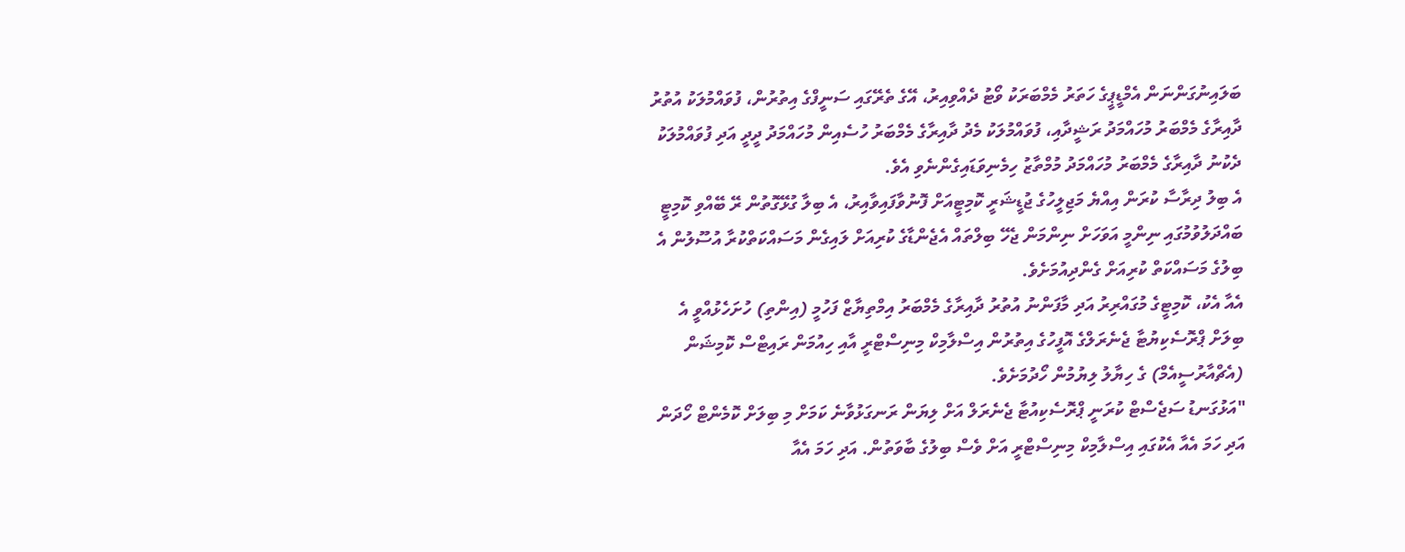ބަލައިނުގަންނަން އެމްޑީޕީގެ ހަތަރު މެމްބަރަކު ވޯޓު ދެއްވިއިރު، އޭގެ ތެރޭގައި ސަނީފްގެ އިތުރުން، ފުވައްމުލަކު އުތުރު ދާއިރާގެ މެމްބަރު މުހައްމަދު ރަޝީދާއި، ފުވައްމުލަކު މެދު ދާއިރާގެ މެމްބަރު ހުސެއިން މުހައްމަދު ދީދީ އަދި ފުވައްމުލަކު ދެކުނު ދާއިރާގެ މެމްބަރު މުހައްމަދު މުމްތާޒު ހިމެނިވަޑައިގެންނެވި އެވެ.
އެ ބިލު ދިރާސާ ކުރަން އިއްޔެ މަޖިލީހުގެ ޖުޑީޝަރީ ކޮމިޓީއަށް ފޮނުވާފައިވާއިރު، އެ ބިލާ ގުޅޭގޮތުން ރޭ ބޭއްވި ކޮމިޓީ ބައްދަލުވުމުގައި ނިންމީ އަވަހަށް ނިންމަން ޖެހޭ ބިލްތައް އެޖެންޑާގެ ކުރިއަށް ލައިގެން މަސައްކަތްކުރާ އުސޫލުން އެ ބިލުގެ މަސައްކަތް ކުރިއަށް ގެންދިއުމަށެވެ.
އެއާ އެކު، ކޮމިޓީގެ މުގައްރިރު އަދި މާފަންނު އުތުރު ދާއިރާގެ މެމްބަރު އިމްތިޔާޒް ފަހުމީ (އިންތި) ހުށަހެޅުއްވީ އެ ބިލަށް ޕްރޮސެކިޔުޓާ ޖެނެރަލްގެ އޮފީހުގެ އިތުރުން އިސްލާމިކް މިނިސްޓްރީ އާއި ހިއުމަން ރައިޓްސް ކޮމިޝަން (އެޗްއާރުސީއެމް) ގެ ހިޔާލު ލިޔުމުން ހޯދުމަށެވެ.
"އަޅުގަނޑު ސަޖެސްޓް ކުރަނީ ޕްރޮސެކިއުޓާ ޖެނެރަލް އަށް ލިޔަން ރަނގަޅުވާނެ ކަމަށް މި ބިލަށް ކޮމެންޓް ހޯދަން އަދި ހަމަ އެއާ އެކުގައި އިސްލާމިކް މިނިސްޓްރީ އަށް ވެސް ބިލުގެ ބާވަތުން. އަދި ހަމަ އެއާ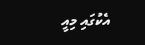އެކުގައި މިއީ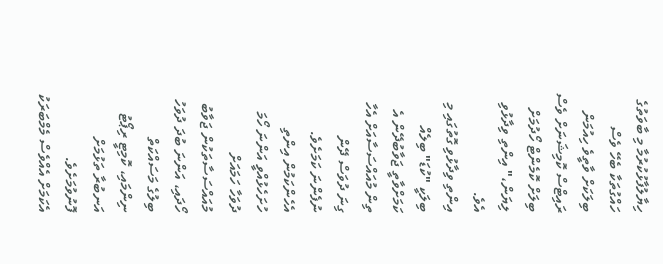ހިޔާލުފާޅުކުރުމާ މި ބާވަތުގެ ހައްގުތަކާ ބެހޭ ވެސް ބިލަކަށް ވާތީވެ ހިއުމަން ރައިޓްސް ކޮމިޝަނަށް ވެސް ބިލަށް ކޮމެންޓް ހޯދުމަށް ލިޔަން،" އިންތި ވިދާޅުވި އެވެ.
އިންތި ވިދާޅުވި ގޮތުގައި މި ބިލަކީ "ކުޑަ" ބިލެއް ކަމަށްވާތީ ޖަވާބުދޭން އެ ތިން މުއައްސަސާއަށް އެހާ ގިނަ ދުވަސް ދޭން ނުފެންނަ ކަމަށެވެ.
އެހެންކަމުން އިންތި ހުށަހެޅުއްވީ އަންނަ ހޯމަ ދުވަހާ ހަމައަށް މުއައްސަސާތަކުން ޖަވާބު ހޯދައި، އަންނަ ބުދަ ދުވަހު ބިލުގެ މަސައްކަތް ނިންމައި، ކޮމިޓީ ރިޕޯޓު އަނބުރާ ތަޅުމަށް ފޮނުވުމަށެވެ.
އެކަމަށް އެއްވެސް މެމްބަރަކު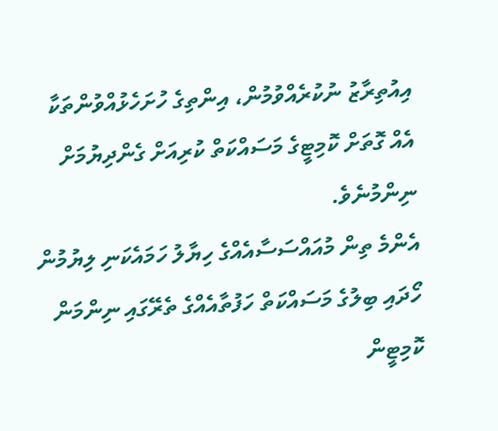އިއުތިރާޒު ނުކުރެއްވުމުން، އިންތިގެ ހުށަހެޅުއްވުންތަކާ އެއް ގޮތަށް ކޮމިޓީގެ މަސައްކަތް ކުރިއަށް ގެންދިޔުމަށް ނިންމުނެވެ.
އެންމެ ތިން މުއައްސަސާއެއްގެ ހިޔާލު ހަމައެކަނި ލިޔުމުން ހޯދައި ބިލުގެ މަސައްކަތް ހަފުތާއެއްގެ ތެރޭގައި ނިންމަން ކޮމިޓީން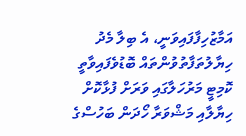އަމާޒުހިފާފައިވަނީ، އެ ބިލާ މެދު ހިޔާލުތަފާތުވުންތައް ބޮޑުވެފައިވާތީ ކޮމިޓީ މަރުހަލާގައި ވަރަށް ފުޅާކޮށް ހިޔާލާއި މަޝްވަރާ ހޯދަން ބަހުސްގެ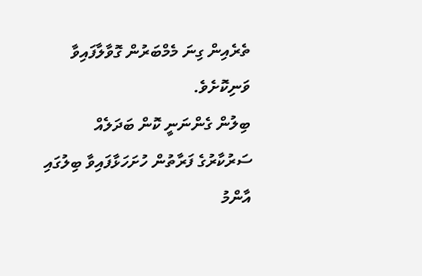ތެރެއިން ގިނަ މެމްބަރުން ގޮވާލާފައިވާ ވަނިކޮށެވެ.
ބިލުން ގެންނަނީ ކޮން ބަދަލެއް
ސަރުކާރުގެ ފަރާތުން ހުށަހަޅާފައިވާ ބިލުގައި އާންމު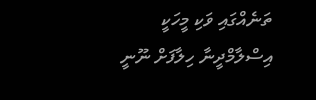ތަނެއްގައި ވަކި މީހަކީ އިސްލާމްދީނާ ހިލާފަށް ނޫނީ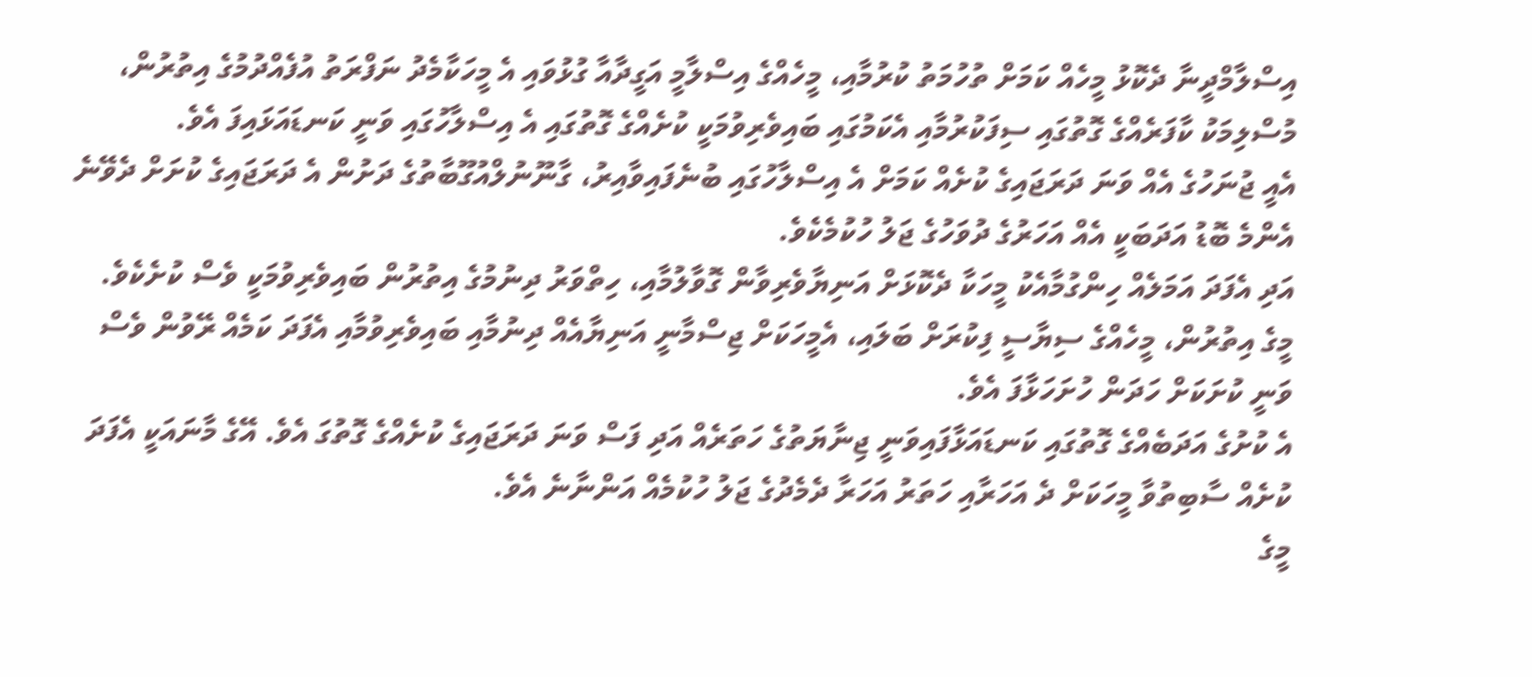އިސްލާމްދީނާ ދެކޮޅު މީހެއް ކަމަށް ތުހުމަތު ކުރުމާއި، މީހެއްގެ އިސްލާމީ އަގީދާއާ ގުޅުވައި އެ މީހަކާމެދު ނަފްރަތު އުފެއްދުމުގެ އިތުރުން، މުސްލިމަކު ކާފަރެއްގެ ގޮތުގައި ސިފަކުރުމާއި އެކަމުގައި ބައިވެރިވުމަކީ ކުށެއްގެ ގޮތުގައި އެ އިސްލާހުގައި ވަނީ ކަނޑައަޅައިފަ އެވެ.
އެއީ ޖުނަހުގެ އެއް ވަނަ ދަރަޖައިގެ ކުށެއް ކަމަށް އެ އިސްލާހުގައި ބުނެފައިވާއިރު، ގާނޫނުލްއުގޫބާތުގެ ދަށުން އެ ދަރަޖައިގެ ކުށަށް ދެވޭނެ އެންމެ ބޮޑު އަދަބަކީ އެއް އަހަރުގެ ދުވަހުގެ ޖަލު ހުކުމެކެވެ.
އަދި އެފަދަ އަމަލެއް ހިންގުމާއެކު މީހަކާ ދެކޮޅަށް އަނިޔާވެރިވާން ގޮވާލުމާއި، ހިތްވަރު ދިނުމުގެ އިތުރުން ބައިވެރިވުމަކީ ވެސް ކުށެކެވެ.
މީގެ އިތުރުން، މީހެއްގެ ސިޔާސީ ފިކުރަށް ބަލައި، އެމީހަކަށް ޖިސްމާނީ އަނިޔާއެއް ދިނުމާއި ބައިވެރިވުމާއި އެފަދަ ކަމެއް ރޭވުން ވެސް ވަނީ ކުށަކަށް ހަދަން ހުށަހަޅާފަ އެވެ.
އެ ކުށުގެ އަދަބެއްގެ ގޮތުގައި ކަނޑައަޅާފައިވަނީ ޖިނާޔަތުގެ ހަތަރެއް އަދި ފަސް ވަނަ ދަރަޖައިގެ ކުށެއްގެ ގޮތުގަ އެވެ. އޭގެ މާނައަކީ އެފަދަ ކުށެއް ސާބިތުވާ މީހަކަށް ދެ އަހަރާއި ހަތަރު އަހަރާ ދެމެދުގެ ޖަލު ހުކުމެއް އަންނާނެ އެވެ.
މީގެ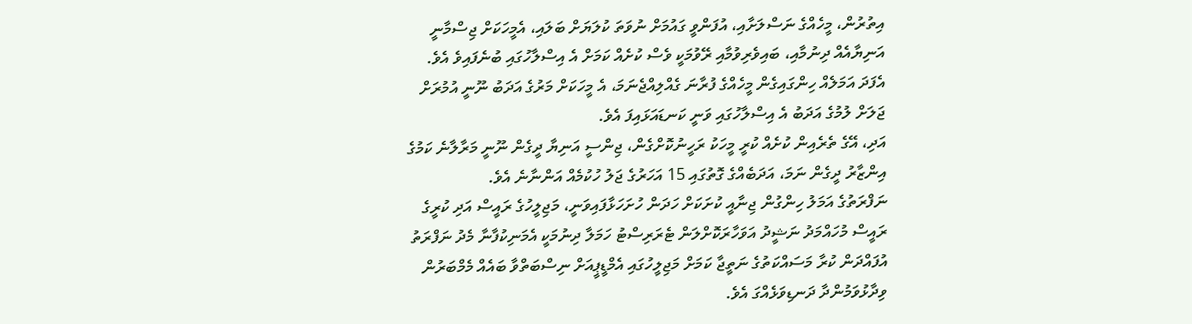އިތުރުން، މީހެއްގެ ނަސްލަށާއި، އުފަންވީ ގައުމަށް ނުވަތަ ކުލަޔަށް ބަލައި، އެމީހަކަށް ޖިސްމާނީ އަނިޔާއެއް ދިނުމާއި، ބައިވެރިވުމާއި ރޭވުމަކީ ވެސް ކުށެއް ކަމަށް އެ އިސްލާހުގައި ބުނެފައިވެ އެވެ.
އެފަދަ އަމަލެއް ހިންގައިގެން މީހެއްގެ ފުރާނަ ގެއްލިއްޖެނަމަ، އެ މީހަކަށް މަރުގެ އަދަބު ނޫނީ އުމުރަށް ޖަލަށް ލުމުގެ އަދަބު އެ އިސްލާހުގައި ވަނީ ކަނޑައަޅައިފަ އެވެ.
އަދި، އޭގެ ތެރެއިން ކުށެއް ކުރީ މީހަކު ރަހީނުކޮށްގެން، ޖިންސީ އަނިޔާ ދީގެން ނޫނީ މަރާލާނެ ކަމުގެ އިންޒާރު ދީގެން ނަމަ، އަދަބެއްގެ ގޮތުގައި 15 އަހަރުގެ ޖަލު ހުކުމެއް އަންނާނެ އެވެ.
ނަފްރަތުގެ އަމަލު ހިންގުން ޖިނާއީ ކުށަކަށް ހަދަން ހުށަހަޅާފައިވަނީ، މަޖިލީހުގެ ރައީސް އަދި ކުރީގެ ރައީސް މުހައްމަދު ނަޝީދު އަވަހާރަކޮށްލަން ޓެރަރިސްޓު ހަމަލާ ދިނުމަކީ އެމަނިކުފާނާ މެދު ނަފްރަތު އުފައްދަން ކުރާ މަސައްކަތުގެ ނަތީޖާ ކަމަށް މަޖިލީހުގައި އެމްޑީޕީއަށް ނިސްބަތްވާ ބައެއް މެމްބަރުން ވިދާޅުވަމުންދާ ދަނޑިވަޅެއްގަ އެވެ.